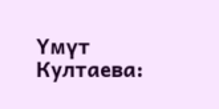Үмүт Култаева: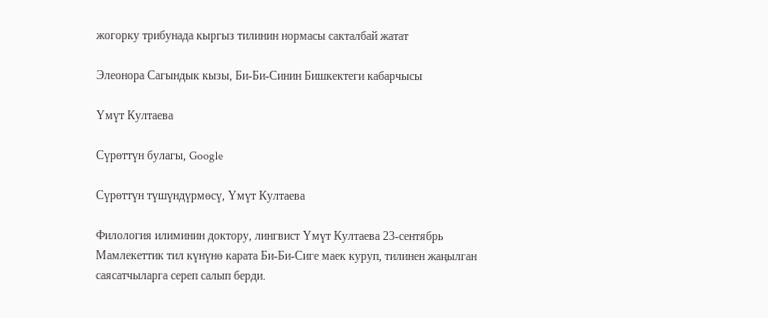жогорку трибунада кыргыз тилинин нормасы сакталбай жатат

Элеонора Сагындык кызы, Би-Би-Синин Бишкектеги кабарчысы

Үмүт Култаева

Сүрөттүн булагы, Google

Сүрөттүн түшүндүрмөсү, Үмүт Култаева

Филология илиминин доктору, лингвист Үмүт Култаева 23-сентябрь Мамлекеттик тил күнүнө карата Би-Би-Сиге маек куруп, тилинен жаңылган саясатчыларга сереп салып берди.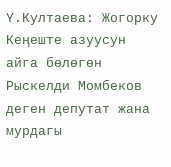Ү.Култаева: Жогорку Кеңеште азуусун айга бөлөгөн Рыскелди Момбеков деген депутат жана мурдагы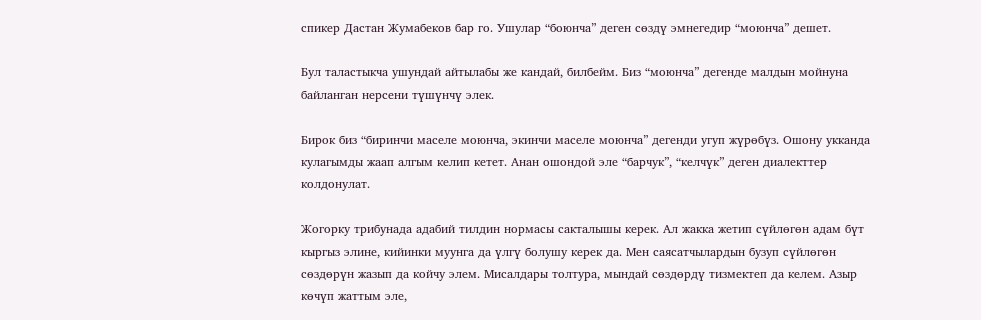спикер Дастан Жумабеков бар го. Ушулар “боюнча” деген сөздү эмнегедир “моюнча” дешет.

Бул таластыкча ушундай айтылабы же кандай, билбейм. Биз “моюнча” дегенде малдын мойнуна байланган нерсени түшүнчү элек.

Бирок биз “биринчи маселе моюнча, экинчи маселе моюнча” дегенди угуп жүрөбүз. Ошону укканда кулагымды жаап алгым келип кетет. Анан ошондой эле “барчук”, “келчүк” деген диалекттер колдонулат.

Жогорку трибунада адабий тилдин нормасы сакталышы керек. Ал жакка жетип сүйлөгөн адам бүт кыргыз элине, кийинки муунга да үлгү болушу керек да. Мен саясатчылардын бузуп сүйлөгөн сөздөрүн жазып да койчу элем. Мисалдары толтура, мындай сөздөрдү тизмектеп да келем. Азыр көчүп жаттым эле,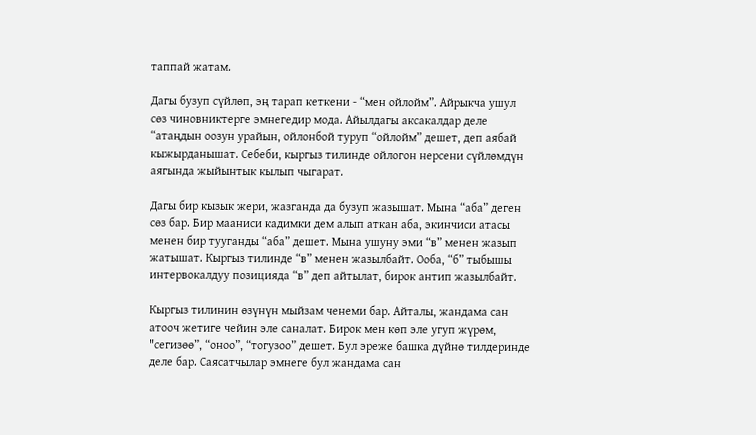таппай жатам.

Дагы бузуп сүйлөп, эң тарап кеткени - “мен ойлойм”. Айрыкча ушул сөз чиновниктерге эмнегедир мода. Айылдагы аксакалдар деле “атаңдын оозун урайын, ойлонбой туруп “ойлойм” дешет, деп аябай кыжырданышат. Себеби, кыргыз тилинде ойлогон нерсени сүйлөмдүн аягында жыйынтык кылып чыгарат.

Дагы бир кызык жери, жазганда да бузуп жазышат. Мына “аба” деген сөз бар. Бир мааниси кадимки дем алып аткан аба, экинчиси атасы менен бир тууганды “аба” дешет. Мына ушуну эми “в” менен жазып жатышат. Кыргыз тилинде “в” менен жазылбайт. Ооба, “б” тыбышы интервокалдуу позицияда “в” деп айтылат, бирок антип жазылбайт.

Кыргыз тилинин өзүнүн мыйзам ченеми бар. Айталы, жандама сан атооч жетиге чейин эле саналат. Бирок мен көп эле угуп жүрөм, "сегизөө”, “оноо”, “тогузоо” дешет. Бул эреже башка дүйнө тилдеринде деле бар. Саясатчылар эмнеге бул жандама сан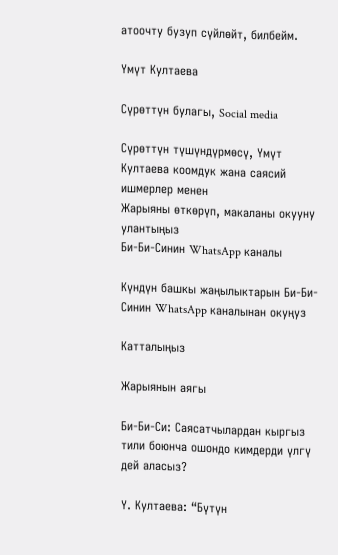атоочту бузуп сүйлөйт, билбейм.

Үмүт Култаева

Сүрөттүн булагы, Social media

Сүрөттүн түшүндүрмөсү, Үмүт Култаева коомдук жана саясий ишмерлер менен
Жарыяны өткөрүп, макаланы окууну улантыңыз
Би-Би-Синин WhatsApp каналы

Күндүн башкы жаңылыктарын Би-Би-Синин WhatsApp каналынан окуңуз

Катталыңыз

Жарыянын аягы

Би-Би-Си: Саясатчылардан кыргыз тили боюнча ошондо кимдерди үлгү дей аласыз?

Ү. Култаева: “Бүтүн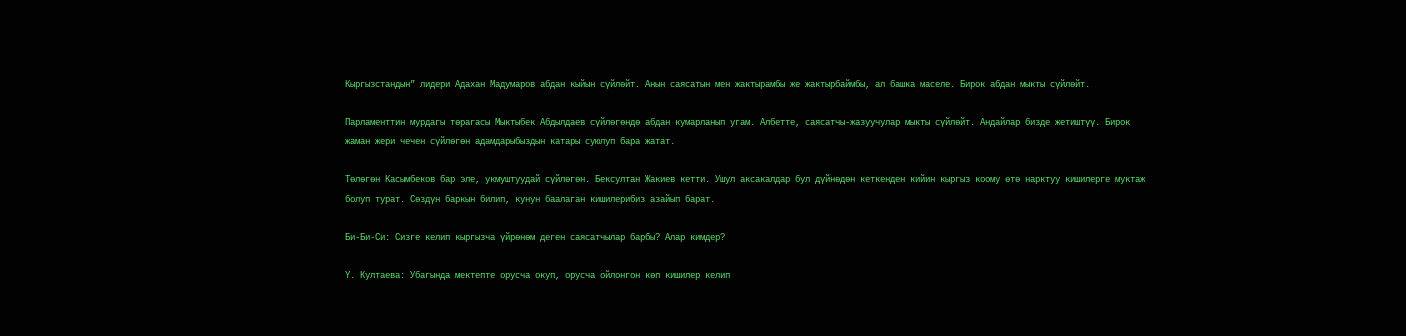Кыргызстандын” лидери Адахан Мадумаров абдан кыйын сүйлөйт. Анын саясатын мен жактырамбы же жактырбаймбы, ал башка маселе. Бирок абдан мыкты сүйлөйт.

Парламенттин мурдагы төрагасы Мыктыбек Абдылдаев сүйлөгөндө абдан кумарланып угам. Албетте, саясатчы-жазуучулар мыкты сүйлөйт. Андайлар бизде жетиштүү. Бирок жаман жери чечен сүйлөгөн адамдарыбыздын катары суюлуп бара жатат.

Төлөгөн Касымбеков бар эле, укмуштуудай сүйлөгөн. Бексултан Жакиев кетти. Ушул аксакалдар бул дүйнөдөн кеткенден кийин кыргыз коому өтө нарктуу кишилерге муктаж болуп турат. Сөздүн баркын билип, кунун баалаган кишилерибиз азайып барат.

Би-Би-Си: Сизге келип кыргызча үйрөнөм деген саясатчылар барбы? Алар кимдер?

Ү. Култаева: Убагында мектепте орусча окуп, орусча ойлонгон көп кишилер келип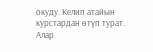окуду. Келип атайын курстардан өтүп турат. Алар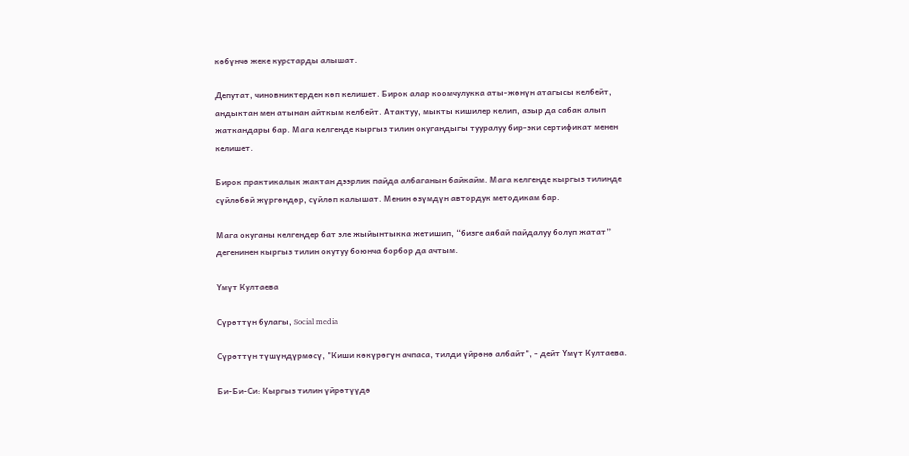көбүнчө жеке курстарды алышат.

Депутат, чиновниктерден көп келишет. Бирок алар коомчулукка аты-жөнүн атагысы келбейт, андыктан мен атынан айткым келбейт. Атактуу, мыкты кишилер келип, азыр да сабак алып жаткандары бар. Мага келгенде кыргыз тилин окугандыгы тууралуу бир-эки сертификат менен келишет.

Бирок практикалык жактан дээрлик пайда албаганын байкайм. Мага келгенде кыргыз тилинде сүйлөбөй жүргөндөр, сүйлөп калышат. Менин өзүмдүн автордук методикам бар.

Мага окуганы келгендер бат эле жыйынтыкка жетишип, “бизге аябай пайдалуу болуп жатат” дегенинен кыргыз тилин окутуу боюнча борбор да ачтым.

Үмүт Култаева

Сүрөттүн булагы, Social media

Сүрөттүн түшүндүрмөсү, "Киши көкүрөгүн ачпаса, тилди үйрөнө албайт", - дейт Үмүт Култаева.

Би-Би-Си: Кыргыз тилин үйрөтүүдө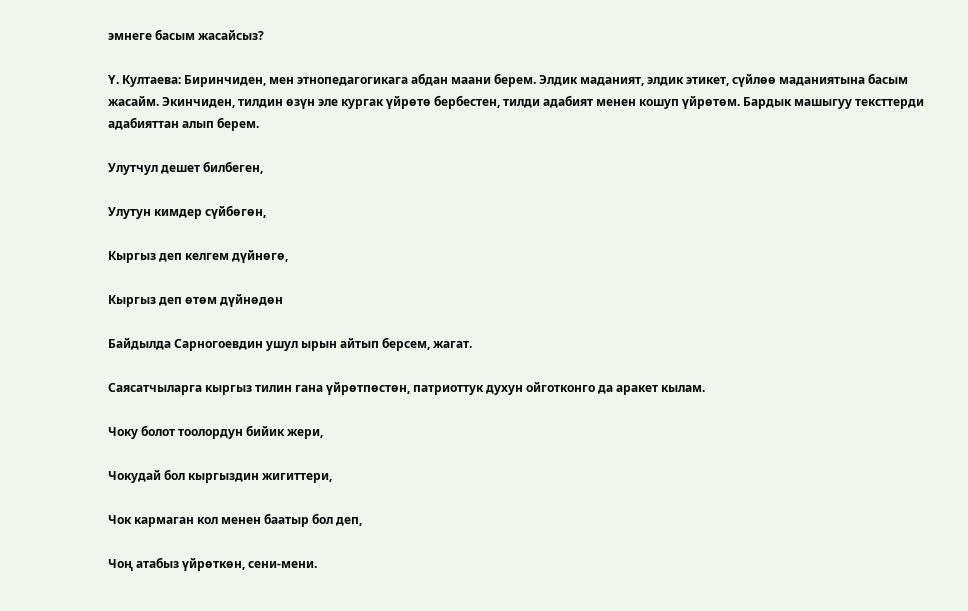эмнеге басым жасайсыз?

Ү. Култаева: Биринчиден, мен этнопедагогикага абдан маани берем. Элдик маданият, элдик этикет, сүйлөө маданиятына басым жасайм. Экинчиден, тилдин өзүн эле кургак үйрөтө бербестен, тилди адабият менен кошуп үйрөтөм. Бардык машыгуу тексттерди адабияттан алып берем.

Улутчул дешет билбеген,

Улутун кимдер сүйбөгөн,

Кыргыз деп келгем дүйнөгө,

Кыргыз деп өтөм дүйнөдөн

Байдылда Сарногоевдин ушул ырын айтып берсем, жагат.

Саясатчыларга кыргыз тилин гана үйрөтпөстөн, патриоттук духун ойготконго да аракет кылам.

Чоку болот тоолордун бийик жери,

Чокудай бол кыргыздин жигиттери,

Чок кармаган кол менен баатыр бол деп,

Чоң атабыз үйрөткөн, сени-мени.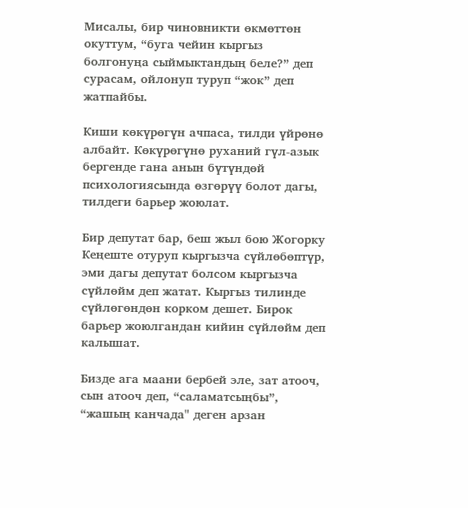Мисалы, бир чиновникти өкмөттөн окуттум, “буга чейин кыргыз болгонуңа сыймыктандың беле?” деп сурасам, ойлонуп туруп “жок” деп жатпайбы.

Киши көкүрөгүн ачпаса, тилди үйрөнө албайт. Көкүрөгүнө руханий гүл-азык бергенде гана анын бүтүндөй психологиясында өзгөрүү болот дагы, тилдеги барьер жоюлат.

Бир депутат бар, беш жыл бою Жогорку Кеңеште отуруп кыргызча сүйлөбөптүр, эми дагы депутат болсом кыргызча сүйлөйм деп жатат. Кыргыз тилинде сүйлөгөндөн корком дешет. Бирок барьер жоюлгандан кийин сүйлөйм деп калышат.

Бизде ага маани бербей эле, зат атооч, сын атооч деп, “саламатсыңбы”, “жашың канчада" деген арзан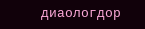диаологдор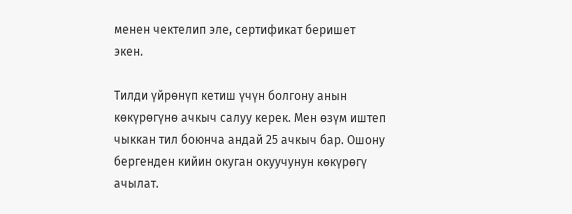менен чектелип эле, сертификат беришет экен.

Тилди үйрөнүп кетиш үчүн болгону анын көкүрөгүнө ачкыч салуу керек. Мен өзүм иштеп чыккан тил боюнча андай 25 ачкыч бар. Ошону бергенден кийин окуган окуучунун көкүрөгү ачылат.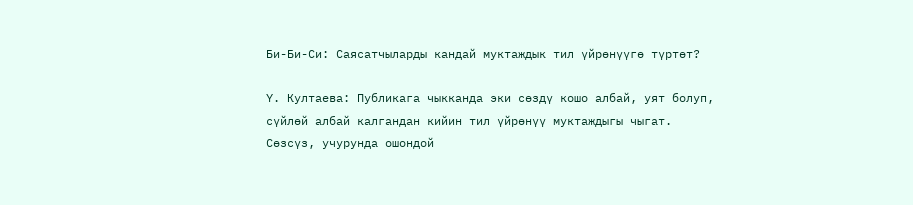Би-Би-Си: Саясатчыларды кандай муктаждык тил үйрөнүүгө түртөт?

Ү. Култаева: Публикага чыкканда эки сөздү кошо албай, уят болуп, сүйлөй албай калгандан кийин тил үйрөнүү муктаждыгы чыгат. Сөзсүз, учурунда ошондой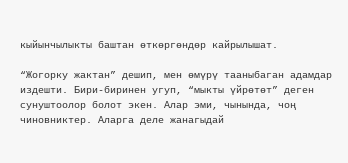кыйынчылыкты баштан өткөргөндөр кайрылышат.

“Жогорку жактан” дешип, мен өмүрү тааныбаган адамдар издешти. Бири-биринен угуп, “мыкты үйрөтөт” деген сунуштоолор болот экен. Алар эми, чынында, чоң чиновниктер. Аларга деле жанагыдай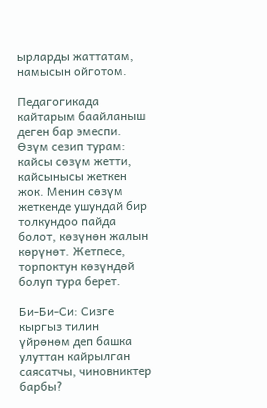ырларды жаттатам, намысын ойготом.

Педагогикада кайтарым баайланыш деген бар эмеспи. Өзүм сезип турам: кайсы сөзүм жетти, кайсынысы жеткен жок. Менин сөзүм жеткенде ушундай бир толкундоо пайда болот, көзүнөн жалын көрүнөт. Жетпесе, торпоктун көзүндөй болуп тура берет.

Би-Би-Си: Сизге кыргыз тилин үйрөнөм деп башка улуттан кайрылган саясатчы, чиновниктер барбы?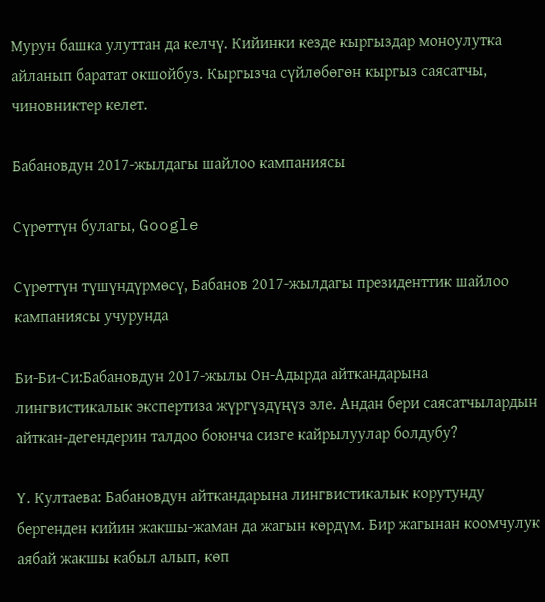Мурун башка улуттан да келчү. Кийинки кезде кыргыздар моноулутка айланып баратат окшойбуз. Кыргызча сүйлөбөгөн кыргыз саясатчы, чиновниктер келет.

Бабановдун 2017-жылдагы шайлоо кампаниясы

Сүрөттүн булагы, Google

Сүрөттүн түшүндүрмөсү, Бабанов 2017-жылдагы президенттик шайлоо кампаниясы учурунда

Би-Би-Си:Бабановдун 2017-жылы Он-Адырда айткандарына лингвистикалык экспертиза жүргүздүңүз эле. Андан бери саясатчылардын айткан-дегендерин талдоо боюнча сизге кайрылуулар болдубу?

Ү. Култаева: Бабановдун айткандарына лингвистикалык корутунду бергенден кийин жакшы-жаман да жагын көрдүм. Бир жагынан коомчулук аябай жакшы кабыл алып, көп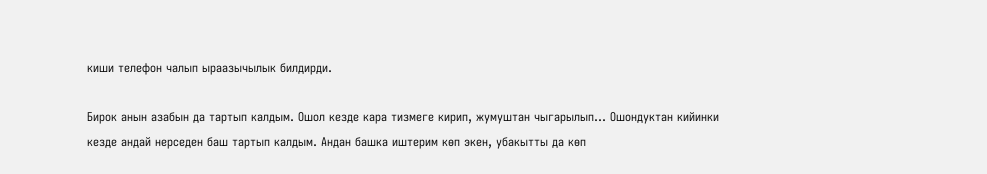киши телефон чалып ыраазычылык билдирди.

Бирок анын азабын да тартып калдым. Ошол кезде кара тизмеге кирип, жумуштан чыгарылып... Ошондуктан кийинки кезде андай нерседен баш тартып калдым. Андан башка иштерим көп экен, убакытты да көп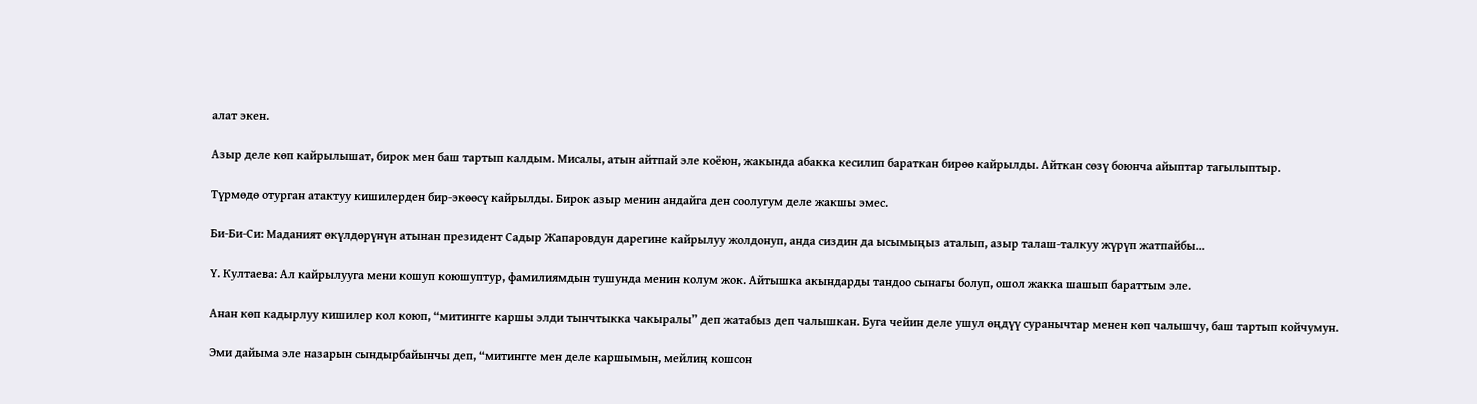алат экен.

Азыр деле көп кайрылышат, бирок мен баш тартып калдым. Мисалы, атын айтпай эле коёюн, жакында абакка кесилип бараткан бирөө кайрылды. Айткан сөзү боюнча айыптар тагылыптыр.

Түрмөдө отурган атактуу кишилерден бир-экөөсү кайрылды. Бирок азыр менин андайга ден соолугум деле жакшы эмес.

Би-Би-Си: Маданият өкүлдөрүнүн атынан президент Садыр Жапаровдун дарегине кайрылуу жолдонуп, анда сиздин да ысымыңыз аталып, азыр талаш-талкуу жүрүп жатпайбы...

Ү. Култаева: Ал кайрылууга мени кошуп коюшуптур, фамилиямдын тушунда менин колум жок. Айтышка акындарды тандоо сынагы болуп, ошол жакка шашып бараттым эле.

Анан көп кадырлуу кишилер кол коюп, “митингге каршы элди тынчтыкка чакыралы” деп жатабыз деп чалышкан. Буга чейин деле ушул өңдүү суранычтар менен көп чалышчу, баш тартып койчумун.

Эми дайыма эле назарын сындырбайынчы деп, “митингге мен деле каршымын, мейлиң кошсон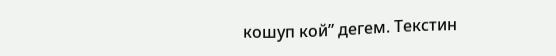кошуп кой” дегем. Текстин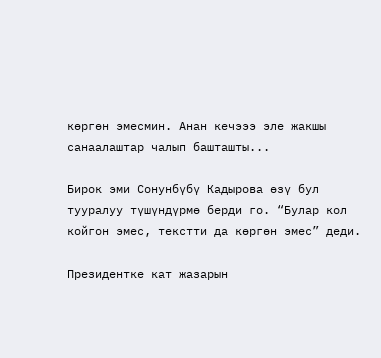көргөн эмесмин. Анан кечэээ эле жакшы санаалаштар чалып башташты...

Бирок эми Сонунбүбү Кадырова өзү бул тууралуу түшүндүрмө берди го. “Булар кол койгон эмес, текстти да көргөн эмес” деди.

Президентке кат жазарын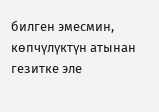билген эмесмин, көпчүлүктүн атынан гезитке эле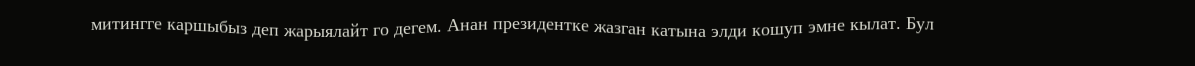митингге каршыбыз деп жарыялайт го дегем. Анан президентке жазган катына элди кошуп эмне кылат. Бул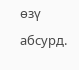өзү абсурд.